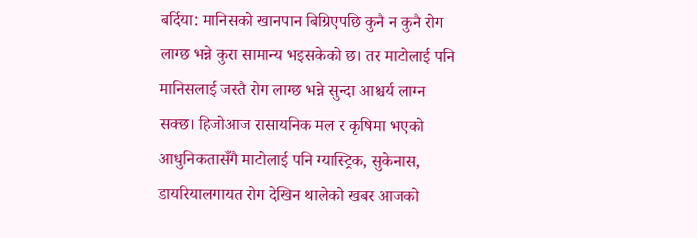बर्दिया: मानिसको खानपान बिग्रिएपछि कुनै न कुनै रोग लाग्छ भन्ने कुरा सामान्य भइसकेको छ। तर माटोलाई पनि मानिसलाई जस्तै रोग लाग्छ भन्ने सुन्दा आश्चर्य लाग्न सक्छ। हिजोआज रासायनिक मल र कृषिमा भएको आधुनिकतासँगै माटोलाई पनि ग्यास्ट्रिक, सुकेनास, डायरियालगायत रोग देखिन थालेको खबर आजको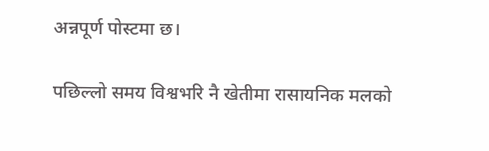अन्नपूर्ण पोस्टमा छ।

पछिल्लो समय विश्वभरि नै खेतीमा रासायनिक मलको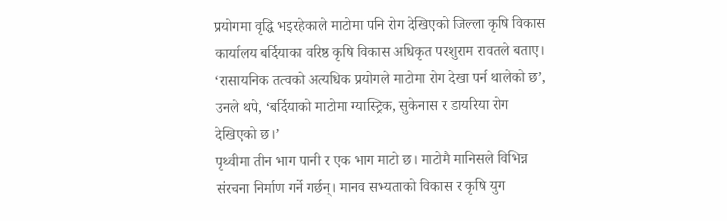प्रयोगमा वृद्धि भइरहेकाले माटोमा पनि रोग देखिएको जिल्ला कृषि विकास कार्यालय बर्दियाका वरिष्ठ कृषि विकास अधिकृत परशुराम रावतले बताए। ‘रासायनिक तत्वको अत्यधिक प्रयोगले माटोमा रोग देखा पर्न थालेको छ’, उनले थपे, ‘बर्दियाको माटोमा ग्यास्ट्रिक, सुकेनास र डायरिया रोग देखिएको छ।’
पृथ्वीमा तीन भाग पानी र एक भाग माटो छ। माटोमै मानिसले विभिन्न संरचना निर्माण गर्ने गर्छन्। मानव सभ्यताको विकास र कृषि युग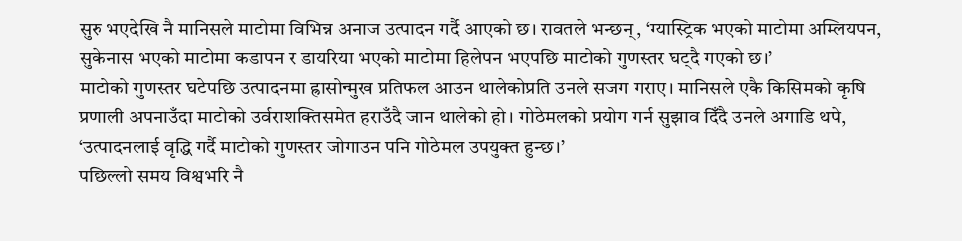सुरु भएदेखि नै मानिसले माटोमा विभिन्न अनाज उत्पादन गर्दै आएको छ। रावतले भन्छन्, ‘ग्यास्ट्रिक भएको माटोमा अम्लियपन, सुकेनास भएको माटोमा कडापन र डायरिया भएको माटोमा हिलेपन भएपछि माटोको गुणस्तर घट्दै गएको छ।’
माटोको गुणस्तर घटेपछि उत्पादनमा ह्रासोन्मुख प्रतिफल आउन थालेकोप्रति उनले सजग गराए। मानिसले एकै किसिमको कृषि प्रणाली अपनाउँदा माटोको उर्वराशक्तिसमेत हराउँदै जान थालेको हो। गोठेमलको प्रयोग गर्न सुझाव दिँदै उनले अगाडि थपे, ‘उत्पादनलाई वृद्धि गर्दै माटोको गुणस्तर जोगाउन पनि गोठेमल उपयुक्त हुन्छ।’
पछिल्लो समय विश्वभरि नै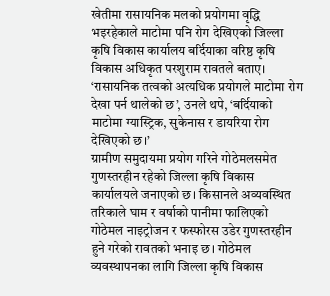खेतीमा रासायनिक मलको प्रयोगमा वृद्धि भइरहेकाले माटोमा पनि रोग देखिएको जिल्ला कृषि विकास कार्यालय बर्दियाका वरिष्ठ कृषि विकास अधिकृत परशुराम रावतले बताए। ‘रासायनिक तत्वको अत्यधिक प्रयोगले माटोमा रोग देखा पर्न थालेको छ’, उनले थपे, ‘बर्दियाको माटोमा ग्यास्ट्रिक, सुकेनास र डायरिया रोग देखिएको छ।’
ग्रामीण समुदायमा प्रयोग गरिने गोठेमलसमेत गुणस्तरहीन रहेको जिल्ला कृषि विकास कार्यालयले जनाएको छ। किसानले अव्यवस्थित तरिकाले घाम र वर्षाको पानीमा फालिएको गोठेमल नाइट्रोजन र फस्फोरस उडेर गुणस्तरहीन हुने गरेको रावतको भनाइ छ। गोठेमल व्यवस्थापनका लागि जिल्ला कृषि विकास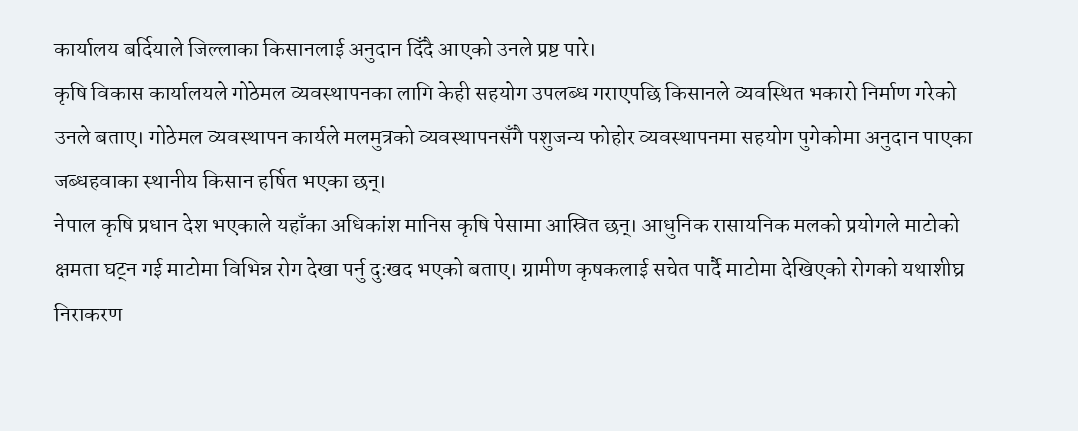कार्यालय बर्दियाले जिल्लाका किसानलाई अनुदान दिँदै आएको उनले प्रष्ट पारे।
कृषि विकास कार्यालयले गोठेमल व्यवस्थापनका लागि केही सहयोग उपलब्ध गराएपछि किसानले व्यवस्थित भकारो निर्माण गरेको उनले बताए। गोठेमल व्यवस्थापन कार्यले मलमुत्रको व्यवस्थापनसँगै पशुजन्य फोहोर व्यवस्थापनमा सहयोग पुगेकोमा अनुदान पाएका जब्धहवाका स्थानीय किसान हर्षित भएका छन्।
नेपाल कृषि प्रधान देश भएकाले यहाँका अधिकांश मानिस कृषि पेसामा आस्रित छन्। आधुनिक रासायनिक मलको प्रयोगले माटोको क्षमता घट्न गई माटोमा विभिन्न रोग देखा पर्नु दुःखद भएको बताए। ग्रामीण कृषकलाई सचेत पार्दै माटोमा देखिएको रोगको यथाशीघ्र निराकरण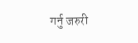गर्नु जरुरी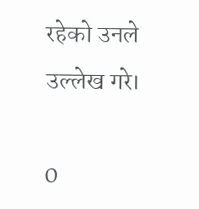रहेको उनले उल्लेख गरे।

0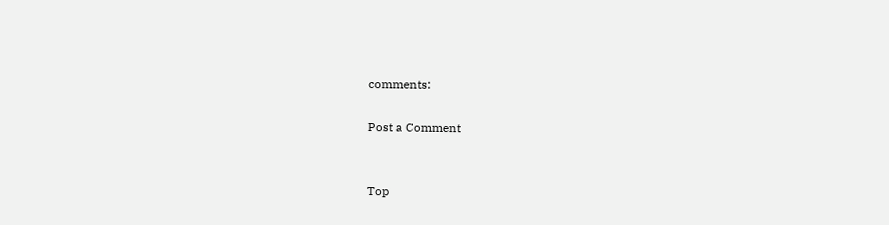comments:

Post a Comment


Top